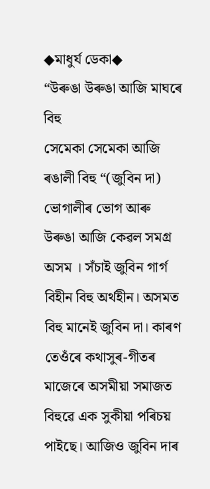◆মাধুৰ্য ডেকা◆
“উৰুঙা উৰুঙা আজি মাঘৰে বিহু
সেমেকা সেমেকা আজি ৰঙালী বিহু “(জুবিন দা)
ভোগালীৰ ভোগ আৰু উৰুঙা আজি কেৱল সমগ্র অসম । সঁচাই জুবিন গাৰ্গ বিহীন বিহু অৰ্থহীন। অসমত বিহু মানেই জুবিন দা। কাৰণ তেওঁৰে কথাসুৰ-গীতৰ মাজেৰে অসমীয়া সমাজত বিহুৱে এক সুকীয়া পৰিচয় পাইছে। আজিও জুবিন দাৰ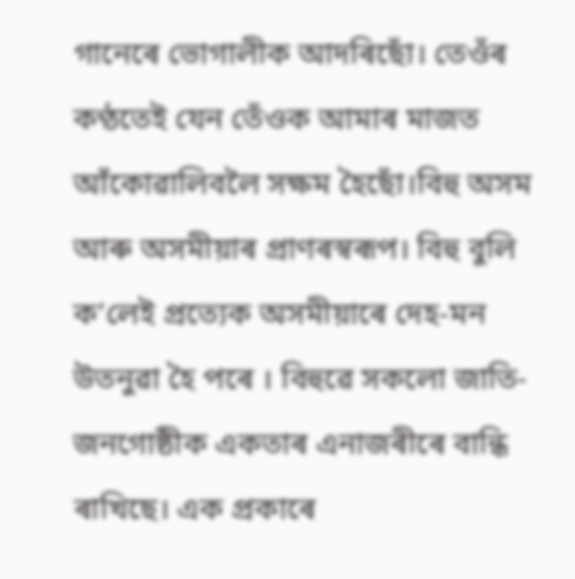গানেৰে ভোগালীক আদৰিছোঁ। তেওঁৰ কণ্ঠতেই যেন তেঁওক আমাৰ মাজত আঁকোৱালিবলৈ সক্ষম হৈছোঁ।বিহু অসম আৰু অসমীয়াৰ প্ৰাণৰস্বৰূপ। বিহু বুলি ক’লেই প্ৰত্যেক অসমীয়াৰে দেহ-মন উতনুৱা হৈ পৰে । বিহুৱে সকলো জাতি-জনগোষ্ঠীক একতাৰ এনাজৰীৰে বান্ধি ৰাখিছে। এক প্ৰকাৰে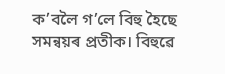ক’বলৈ গ’লে বিহু হৈছে সমন্বয়ৰ প্ৰতীক। বিহুৱে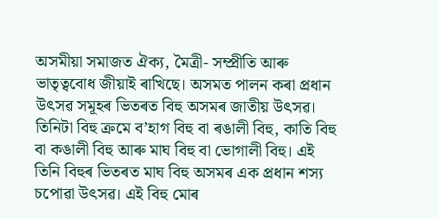অসমীয়া সমাজত ঐক্য, মৈত্ৰী- সম্প্ৰীতি আৰু ভাতৃত্ববোধ জীয়াই ৰাখিছে। অসমত পালন কৰা প্ৰধান উৎসৱ সমূহৰ ভিতৰত বিহু অসমৰ জাতীয় উৎসৱ। তিনিটা বিহু ক্ৰমে ব’হাগ বিহু বা ৰঙালী বিহু, কাতি বিহু বা কঙালী বিহু আৰু মাঘ বিহু বা ভোগালী বিহু। এই তিনি বিহুৰ ভিতৰত মাঘ বিহু অসমৰ এক প্ৰধান শস্য চপোৱা উৎসৱ। এই বিহু মোৰ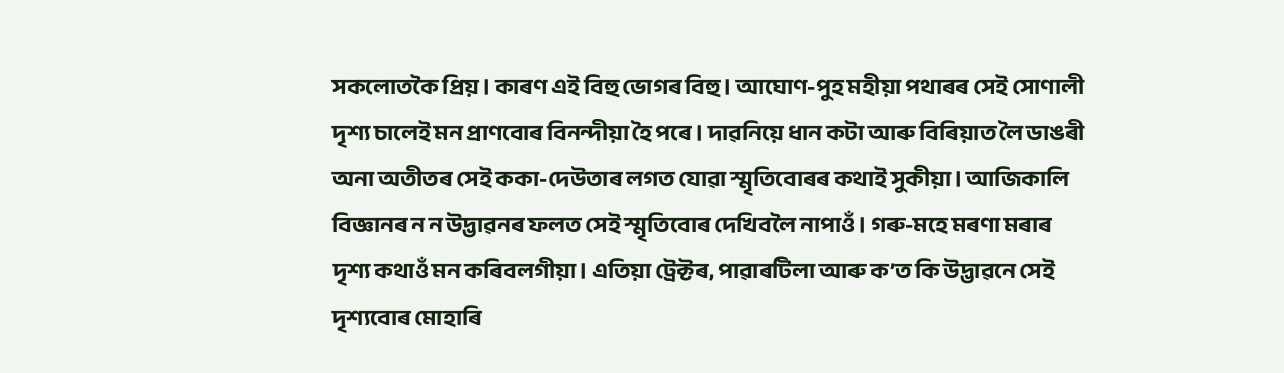সকলোতকৈ প্ৰিয়। কাৰণ এই বিহু ভোগৰ বিহু। আঘোণ-পুহ মহীয়া পথাৰৰ সেই সোণালী দৃশ্য চালেই মন প্ৰাণবোৰ বিনন্দীয়া হৈ পৰে। দাৱনিয়ে ধান কটা আৰু বিৰিয়াত লৈ ডাঙৰী অনা অতীতৰ সেই ককা-দেউতাৰ লগত যোৱা স্মৃতিবোৰৰ কথাই সুকীয়া। আজিকালি বিজ্ঞানৰ ন ন উদ্ভাৱনৰ ফলত সেই স্মৃতিবোৰ দেখিবলৈ নাপাওঁ। গৰু-মহে মৰণা মৰাৰ দৃশ্য কথাওঁ মন কৰিবলগীয়া। এতিয়া ট্ৰেক্টৰ, পাৱাৰটিলা আৰু ক’ত কি উদ্ভাৱনে সেই দৃশ্যবোৰ মোহাৰি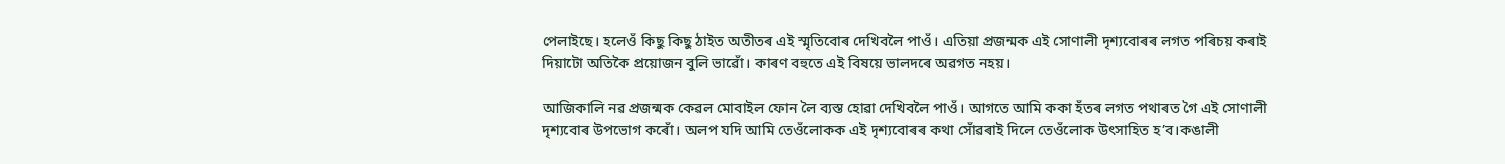পেলাইছে। হলেওঁ কিছু কিছু ঠাইত অতীতৰ এই স্মৃতিবোৰ দেখিবলৈ পাওঁ। এতিয়া প্ৰজন্মক এই সোণালী দৃশ্যবোৰৰ লগত পৰিচয় কৰাই দিয়াটো অতিকৈ প্ৰয়োজন বুলি ভাৱোঁ। কাৰণ বহুতে এই বিষয়ে ভালদৰে অৱগত নহয়।

আজিকালি নৱ প্ৰজন্মক কেৱল মোবাইল ফোন লৈ ব্যস্ত হোৱা দেখিবলৈ পাওঁ। আগতে আমি ককা হঁতৰ লগত পথাৰত গৈ এই সোণালী দৃশ্যবোৰ উপভোগ কৰোঁ। অলপ যদি আমি তেওঁলোকক এই দৃশ্যবোৰৰ কথা সোঁৱৰাই দিলে তেওঁলোক উৎসাহিত হ’ব।কঙালী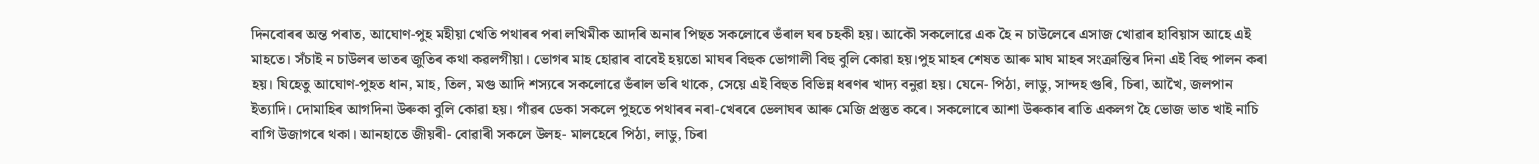দিনবোৰৰ অন্ত পৰাত, আঘোণ-পুহ মহীয়া খেতি পথাৰৰ পৰা লখিমীক আদৰি অনাৰ পিছত সকলোৰে ভঁৰাল ঘৰ চহকী হয়। আকৌ সকলোৱে এক হৈ ন চাউলেৰে এসাজ খোৱাৰ হাবিয়াস আহে এই মাহতে। সঁচাই ন চাউলৰ ভাতৰ জুতিৰ কথা কৱলগীয়া। ভোগৰ মাহ হোৱাৰ বাবেই হয়তো মাঘৰ বিহুক ভোগালী বিহু বুলি কোৱা হয়।পুহ মাহৰ শেষত আৰু মাঘ মাহৰ সংক্ৰান্তিৰ দিনা এই বিহু পালন কৰা হয়। যিহেতু আঘোণ-পুহত ধান, মাহ, তিল, মগু আদি শস্যৰে সকলোৱে ভঁৰাল ভৰি থাকে, সেয়ে এই বিহুত বিভিন্ন ধৰণৰ খাদ্য বনুৱা হয়। যেনে- পিঠা, লাডু, সান্দহ গুৰি, চিৰা, আখৈ, জলপান ইত্যাদি। দোমাহিৰ আগদিনা উৰুকা বুলি কোৱা হয়। গাঁৱৰ ডেকা সকলে পুহতে পথাৰৰ নৰা-খেৰৰে ভেলাঘৰ আৰু মেজি প্ৰস্তুত কৰে। সকলোৰে আশা উৰুকাৰ ৰাতি একলগ হৈ ভোজ ভাত খাই নাচি বাগি উজাগৰে থকা। আনহাতে জীয়ৰী- বোৱাৰী সকলে উলহ- মালহেৰে পিঠা, লাডু, চিৰা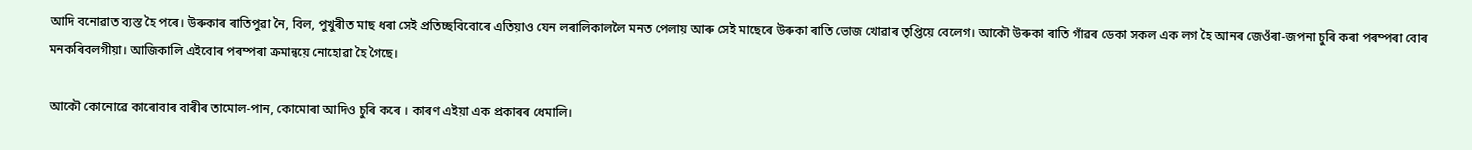আদি বনোৱাত ব্যস্ত হৈ পৰে। উৰুকাৰ ৰাতিপুৱা নৈ, বিল, পুখুৰীত মাছ ধৰা সেই প্ৰতিচ্ছবিবোৰে এতিয়াও যেন লৰালিকাললৈ মনত পেলায় আৰু সেই মাছেৰে উৰুকা ৰাতি ভোজ খোৱাৰ তৃপ্তিয়ে বেলেগ। আকৌ উৰুকা ৰাতি গাঁৱৰ ডেকা সকল এক লগ হৈ আনৰ জেওঁৰা-জপনা চুৰি কৰা পৰম্পৰা বোৰ মনকৰিবলগীয়া। আজিকালি এইবোৰ পৰম্পৰা ক্ৰমান্বয়ে নোহোৱা হৈ গৈছে।

আকৌ কোনোৱে কাৰোবাৰ বাৰীৰ তামোল-পান, কোমোৰা আদিও চুৰি কৰে । কাৰণ এইয়া এক প্ৰকাৰৰ ধেমালি।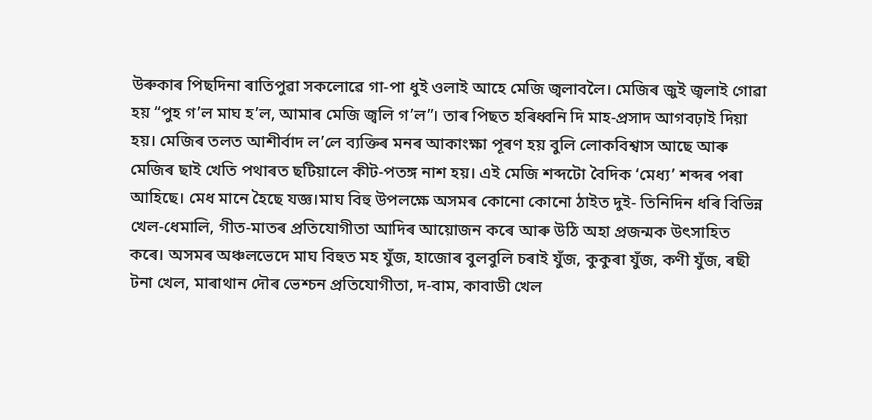উৰুকাৰ পিছদিনা ৰাতিপুৱা সকলোৱে গা-পা ধুই ওলাই আহে মেজি জ্বলাবলৈ। মেজিৰ জুই জ্বলাই গোৱা হয় “পুহ গ’ল মাঘ হ’ল, আমাৰ মেজি জ্বলি গ’ল”। তাৰ পিছত হৰিধ্বনি দি মাহ-প্ৰসাদ আগবঢ়াই দিয়া হয়। মেজিৰ তলত আশীৰ্বাদ ল’লে ব্যক্তিৰ মনৰ আকাংক্ষা পূৰণ হয় বুলি লোকবিশ্বাস আছে আৰু মেজিৰ ছাই খেতি পথাৰত ছটিয়ালে কীট-পতঙ্গ নাশ হয়। এই মেজি শব্দটো বৈদিক ‘মেধ্য’ শব্দৰ পৰা আহিছে। মেধ মানে হৈছে যজ্ঞ।মাঘ বিহু উপলক্ষে অসমৰ কোনো কোনো ঠাইত দুই- তিনিদিন ধৰি বিভিন্ন খেল-ধেমালি, গীত-মাতৰ প্ৰতিযোগীতা আদিৰ আয়োজন কৰে আৰু উঠি অহা প্ৰজন্মক উৎসাহিত কৰে। অসমৰ অঞ্চলভেদে মাঘ বিহুত মহ যুঁজ, হাজোৰ বুলবুলি চৰাই যুঁজ, কুকুৰা যুঁজ, কণী যুঁজ, ৰছী টনা খেল, মাৰাথান দৌৰ ভেশ্চন প্ৰতিযোগীতা, দ-বাম, কাবাডী খেল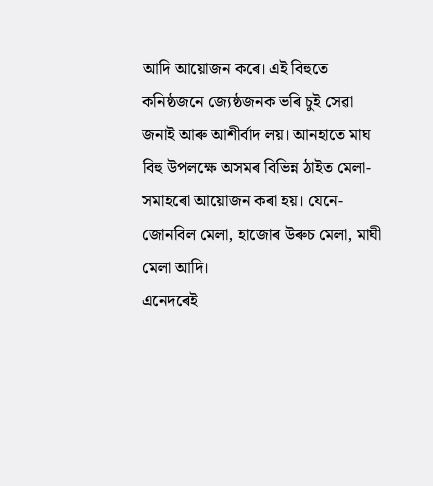আদি আয়োজন কৰে। এই বিহুতে কনিষ্ঠজনে জ্যেষ্ঠজনক ভৰি চুই সেৱা জনাই আৰু আশীৰ্বাদ লয়। আনহাতে মাঘ বিহু উপলক্ষে অসমৰ বিভিন্ন ঠাইত মেলা- সমাহৰো আয়োজন কৰা হয়। যেনে- জোনবিল মেলা, হাজোৰ উৰুচ মেলা, মাঘী মেলা আদি।
এনেদৰেই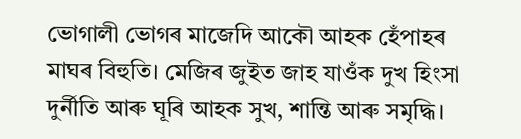ভোগালী ভোগৰ মাজেদি আকৌ আহক হেঁপাহৰ মাঘৰ বিহুতি। মেজিৰ জুইত জাহ যাওঁক দুখ হিংসা দুৰ্নীতি আৰু ঘূৰি আহক সুখ, শান্তি আৰু সমৃদ্ধি।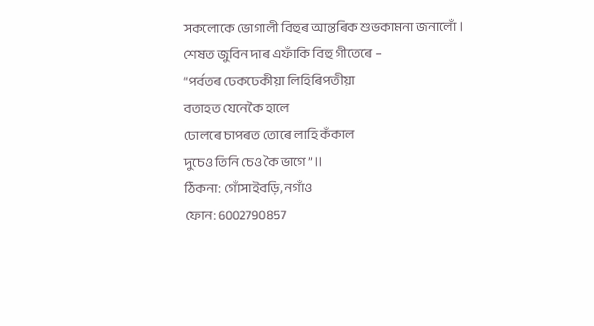সকলোকে ভোগালী বিহুৰ আন্তৰিক শুভকামনা জনালোঁ।
শেষত জুবিন দাৰ এফাঁকি বিহু গীতেৰে –
“পৰ্বতৰ ঢেকঢেকীয়া লিহিৰিপতীয়া
বতাহত যেনেকৈ হালে
ঢোলৰে চাপৰত তোৰে লাহি কঁকাল
দুচেও তিনি চেও কৈ ভাগে”।।
ঠিকনা: গোঁসাইবড়ি, নগাঁও
ফোন: 6002790857